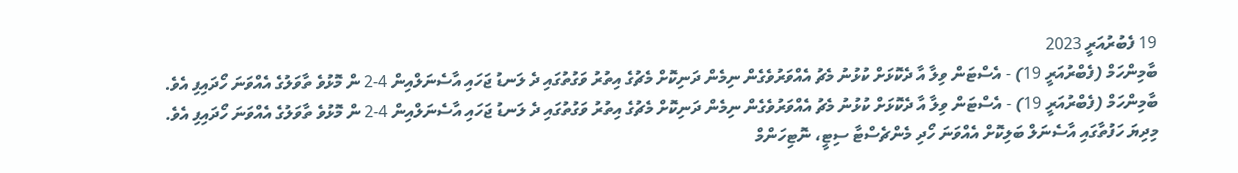19 ފެބުރުއަރީ 2023
ބާމިންހަމް (ފެބްރުއަރީ 19) - އެސްޓަން ވިލާ އާ ދެކޮޅަށް ކުޅުނު މެޗު އެއްވަރުވެގެން ނިމެން ދަނިކޮށް މެޗުގެ އިތުރު ވަގުތުގައި ދެ ލަނޑު ޖަހައި އާސެނަލްއިން 4-2 ން މޮޅުވެ ތާވަލުގެ އެއްވަނަ ހޯދައިފި އެވެ.
ބާމިންހަމް (ފެބްރުއަރީ 19) - އެސްޓަން ވިލާ އާ ދެކޮޅަށް ކުޅުނު މެޗު އެއްވަރުވެގެން ނިމެން ދަނިކޮށް މެޗުގެ އިތުރު ވަގުތުގައި ދެ ލަނޑު ޖަހައި އާސެނަލްއިން 4-2 ން މޮޅުވެ ތާވަލުގެ އެއްވަނަ ހޯދައިފި އެވެ.
މިދިޔަ ހަފުތާގައި އާސެނަލް ބަލިކޮށް އެއްވަނަ ހޯދި މެންޗެސްޓާ ސިޓީ، ނޮޓިހަންމް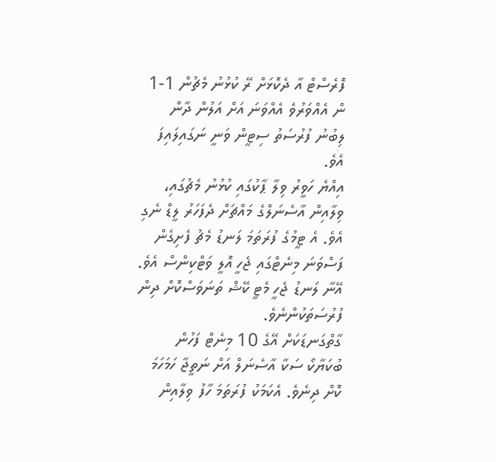ފޮރެސްޓް އާ ދެކޮޅަށް ރޭ ކުޅުނު މެޗުން 1-1 ން އެއްވަރުވެ އެއްވަނަ އަށް އަލުން ދާން ލިބުނު ފުރުސަތު ސިޓީން ވަނީ ނަގައިލައިފަ އެވެ.
އިއްޔެ ހަވީރު ވިލާ ޕާކުގައި ކުޅުނު މެޗުގައި، ވިލާއިން އާސެނަލްގެ މައްޗަށް ދެފަހަރު ލީޑް ނެގި އެވެ. އެ ޓީމުގެ ފުރަތަމަ ލަނޑު މެޗު ފެށިގެން ފަސްވަނަ މިނެޓްގައި ޖެހީ އޮލީ ވަޓްކިންސް އެވެ. އޭނާ ލަނޑު ޖެހީ މެޓީ ކޭޝް ތަނަވަސްކޮށް ދިން ފުރުސަތަކުންނެވެ.
ގާތްގަނޑަކަށް އޭގެ 10 މިނެޓް ފަހުން ބުކަޔާކޯ ސަކާ އާސެނަލް އަށް ނަތީޖާ ހަމަހަމަ ކޮށް ދިނެވެ. އެކަމަކު ފުރަތަމަ ހާފު ވިލާއިން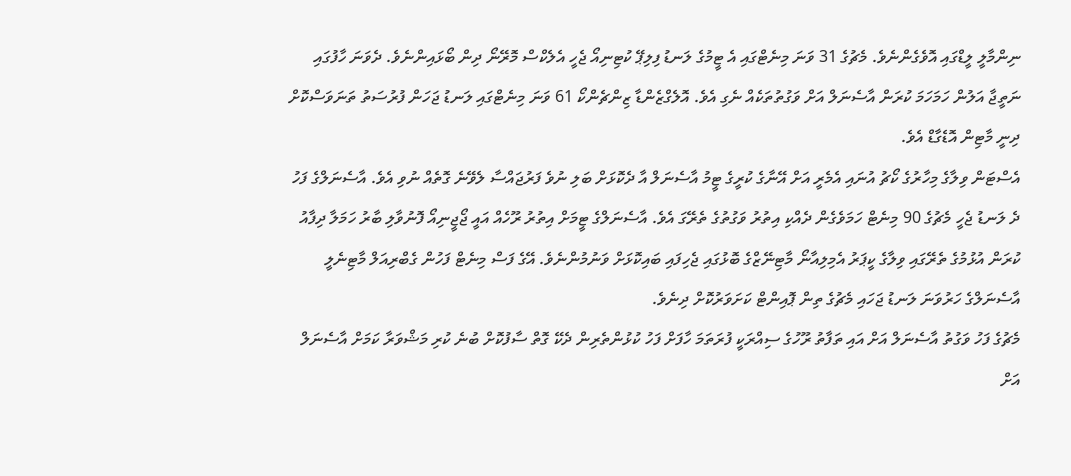ނިންމާލީ ލީޑްގައި އޮވެގެންނެވެ. މެޗުގެ 31 ވަނަ މިނެޓްގައި އެ ޓީމުގެ ލަނޑު ފިލިޕޭ ކުޓިނިއޯ ޖެހީ އެލެކްސް މޮރޭނޯ ދިން ބޯޅައިންނެވެ. ދެވަނަ ހާފުގައި ނަތީޖާ އަލުން ހަމަހަމަ ކުރަން އާސެނަލް އަށް ވަގުތުތަކެއް ނެގި އެވެ. އޮލެގްޒެންޑާ ޒިންޗެންކޯ 61 ވަނަ މިނެޓްގައި ލަނޑު ޖަހަން ފުރުސަތު ތަނަވަސްކޮށް ދިނީ މާޓިން އޮޑެގާޑް އެވެ.
އެސްޓަން ވިލާގެ މިހާރުގެ ކޯޗު އުނައި އެމެރީ އަށް އޭނާގެ ކުރީގެ ޓީމު އާސެނަލް އާ ދެކޮޅަށް ބަލި ނުވެ ފަރުޖައްސާ ލެވޭނެ ގޮތެއް ނުވި އެވެ. އާސެނަލްގެ ފަހު ދެ ލަނޑު ޖެހީ މެޗުގެ 90 މިނެޓް ހަމަވެގެން ދެއްކި އިތުރު ވަގުތުގެ ތެރޭގަ އެވެ. އާސެނަލްގެ ޓީމަށް އިތުރު ރޫހެއް އައީ ޖޯޖީނިއޯ ފޮނުވާލި ބާރު ހަމަލާ ދިފާއު ކުރަން އުޅުމުގެ ތެރޭގައި ވިލާގެ ކީޕަރު އެމިލިއާނޯ މާޓިނޭޒްގެ ބޮޅުގައި ޖެހިފައި ބައިކޮޅަށް ވަނުމުންނެވެ. އޭގެ ފަސް މިނެޓް ފަހުން ގެބްރިއަލް މާޓިނެލީ އާސެނަލްގެ ހަރުވަނަ ލަނޑު ޖަހައި މެޗުގެ ތިން ޕޮއިންޓް ކަށަވަރުކޮށް ދިނެވެ.
މެޗުގެ ފަހު ވަގުތު އާސެނަލް އަށް އައި ތަފާތު ރޫހުގެ ސިއްރަކީ ފުރަތަމަ ހާފަށް ފަހު ކުޅުންތެރިން ދެކޭ ގޮތް ސާފުކޮށް ބުނެ ކުރި މަޝްވަރާ ކަމަށް އާސެނަލް އަށް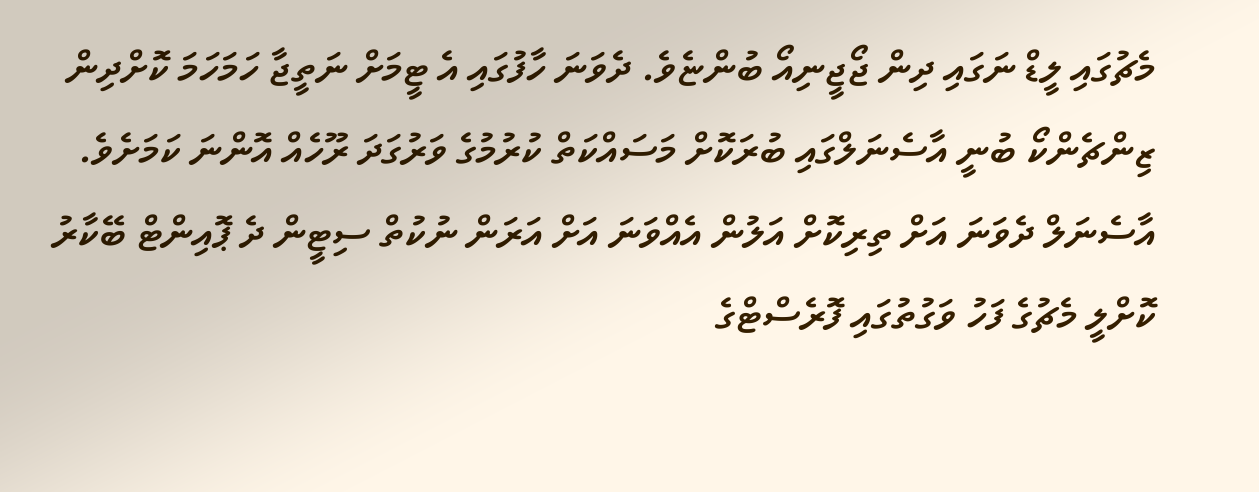މެޗުގައި ލީޑް ނަގައި ދިން ޖޯޖީނިއޯ ބުންޏެވެ. ދެވަނަ ހާފުގައި އެ ޓީމަށް ނަތީޖާ ހަމަހަމަ ކޮށްދިން ޒިންޗެންކޯ ބުނީ އާސެނަލްގައި ބުރަކޮށް މަސައްކަތް ކުރުމުގެ ވަރުގަދަ ރޫހެއް އޮންނަ ކަމަށެވެ.
އާސެނަލް ދެވަނަ އަށް ތިރިކޮށް އަލުން އެއްވަނަ އަށް އަރަން ނުކުތް ސިޓީން ދެ ޕޮއިންޓް ބޭކާރު ކޮށްލީ މެޗުގެ ފަހު ވަގުތުގައި ފޮރެސްޓްގެ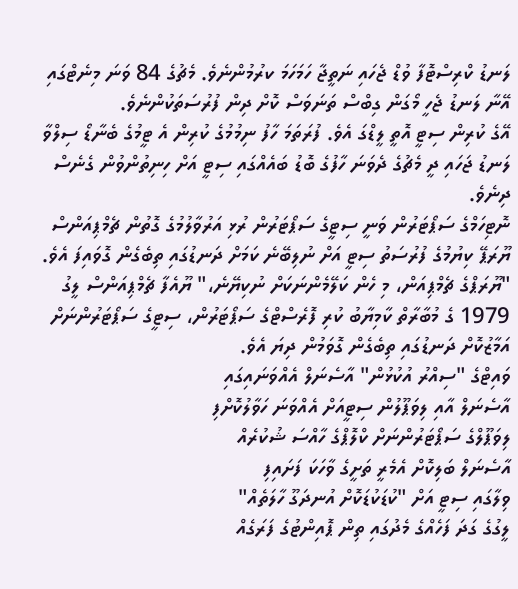ލަނޑު ކްރިސްޓޮފާ ވުޑް ޖެހައި ނަތީޖާ ހަމަހަމަ ކރުމުންނެވެ. މެޗުގެ 84 ވަނަ މިނެޓްގައި އޭނާ ލަނޑު ޖެހީ މޯގަން ގިބްސް ތަނަވަސް ކޮށް ދިން ފުރުސަތަކުންނެވެ.
އޭގެ ކުރިން ސިޓީ އޮތީ ލީޑްގަ އެވެ. ފުރަތަމަ ހާފު ނިމުމުގެ ކުރިން އެ ޓީމުގެ ބެނާޑޯ ސިލްވާ ލަނޑު ޖަހައި ދީ މެޗުގެ ދެވަނަ ހާފުގެ ބޮޑު ބައެއްގައި ސިޓީ އަށް ހިނިތުންވުން ގެނެސް ދިނެވެ.
ނޮޓިހަމްގެ ސަޕޯޓަރުން ވަނީ ސިޓީގެ ސަޕޯޓަރުން ރުޅި އަރުވާލުމުގެ ގޮތުން ޗެމްޕިއަންސް ޔޫރަޕޭ ކިޔުމުގެ ފުރުސަތު ސިޓީ އަށް ނުލިބޭނެ ކަމަށް ދަނޑުގައި ތިބެގެން ގޮވައިފަ އެވެ.
"ޔޫރަޕްގެ ޗެމްޕިއަން، މި ހެން ކަލޭމެންނަކަށް ނުކިޔޭނެ،" ޔޫއެފާ ޗެމްޕިއަންސް ލީގު 1979 ގެ މުބާރާތް ކާމިޔާބު ކުރި ފޮރެސްޓްގެ ސަޕޯޓަރުން، ސިޓީގެ ސަޕޯޓަރުންނަށް އަމާޒުކޮށް ދަނޑުގައި ތިބެގެން ގޮވަމުން ދިޔަ އެވެ.
ވައިޓްގެ "ސިއްރު އުކުޅުން" އާސެނަލް އެއްވަނައިގައި
އާސެނަލް އާއި ލިވަޕޫލުން ސިޓީއަށް އެއްވަނަ ހަވާލުކޮށްފި
ލިވަޕޫލްގެ ސަޕޯޓަރުންނަށް ކްލޮޕްގެ ހާއްސަ ޝުކުރެއް
އާސެނަލް ބަލިކޮށް އެމެރީ ތަށީގެ ވާހަކަ ފަށައިފި
ވިލާގައި ސިޓީ އަށް "ކުޑަކުޑަކޮށް އުނދަގޫ ހާލަތެއް"
ލީގުގެ ގަދަ ފަހެއްގެ މެދުގައި ތިން ޕޮއިންޓުގެ ފަރަގެއް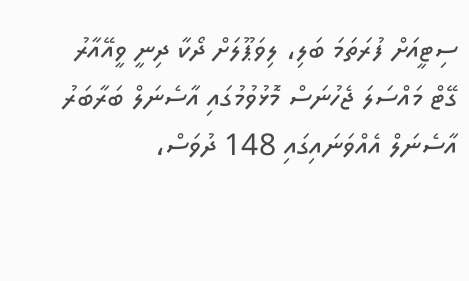ސިޓީއަށް ފުރަތަމަ ބަލި، ލިވަޕޫލަށް ދޯކާ ދިނީ ވީއޭއާރު
ގޭޓް މައްސަލަ ޖެހުނަސް މޮޅުވުމުގައި އާސެނަލް ބަރާބަރު
އާސެނަލް އެއްވަނައިގައި 148 ދުވަސް،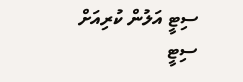ސިޓީ އަލުން ކުރިއަށް
ސިޓީ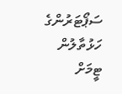ސަޕޯޓަރުންގެ ހަޅުތާލުން ޓީމަށް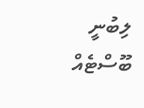ލިބުނީ ބޫސްޓެއް